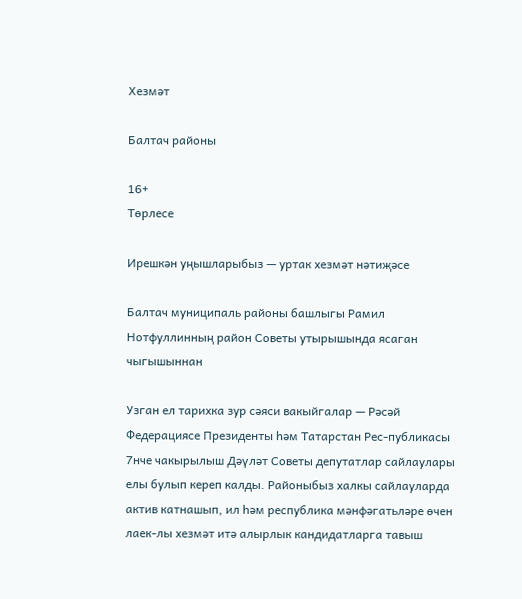Хезмәт

Балтач районы

16+
Төрлесе

Ирешкән уңышларыбыз — уртак хезмәт нәтиҗәсе

Балтач муниципаль районы башлыгы Рамил Нотфуллинның район Советы утырышында ясаган чыгышыннан

Узган ел тарихка зур сәяси вакыйгалар — Рәсәй Федерациясе Президенты һәм Татарстан Рес-публикасы 7нче чакырылыш Дәүләт Советы депутатлар сайлаулары елы булып кереп калды. Районыбыз халкы сайлауларда актив катнашып, ил һәм республика мәнфәгатьләре өчен лаек-лы хезмәт итә алырлык кандидатларга тавыш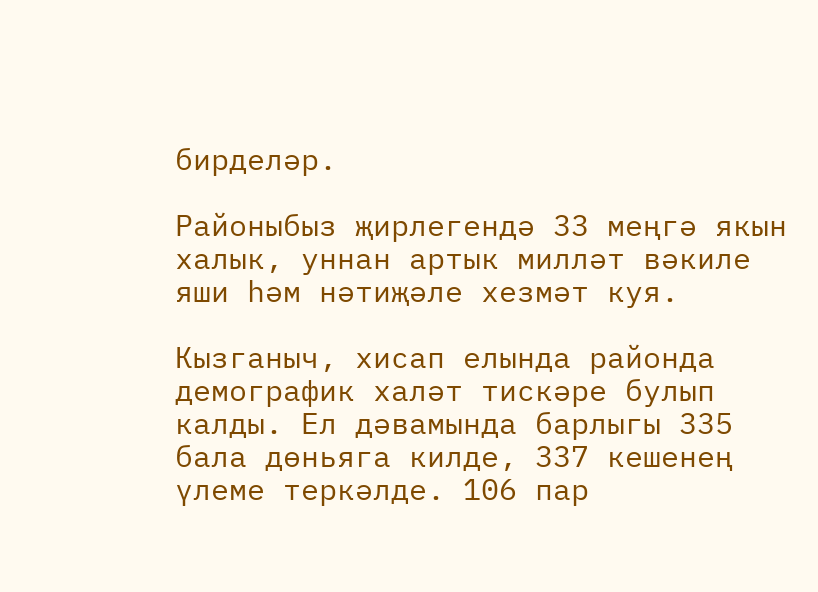бирделәр.

Районыбыз җирлегендә 33 меңгә якын халык, уннан артык милләт вәкиле яши һәм нәтиҗәле хезмәт куя.

Кызганыч, хисап елында районда демографик халәт тискәре булып калды. Ел дәвамында барлыгы 335 бала дөньяга килде, 337 кешенең үлеме теркәлде. 106 пар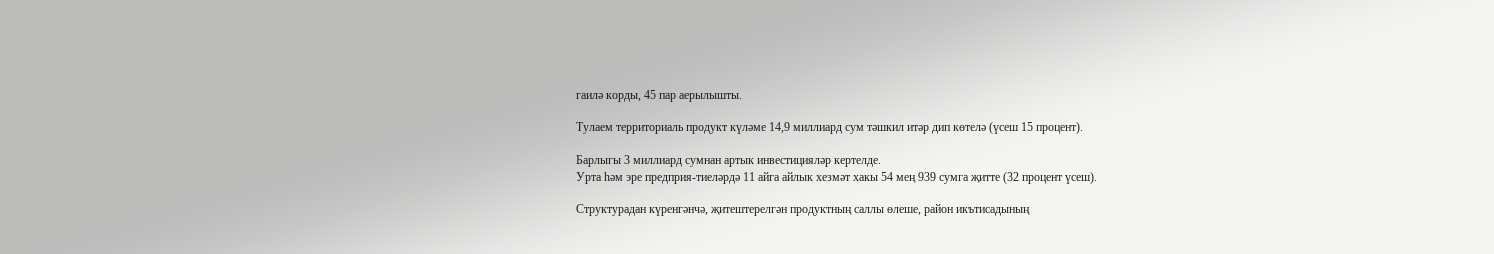гаилә корды, 45 пар аерылышты.

Тулаем территориаль продукт күләме 14,9 миллиард сум тәшкил итәр дип көтелә (үсеш 15 процент).

Барлыгы 3 миллиард сумнан артык инвестицияләр кертелде.
Урта һәм эре предприя-тиеләрдә 11 айга айлык хезмәт хакы 54 мең 939 сумга җитте (32 процент үсеш).

Структурадан күренгәнчә, җитештерелгән продуктның саллы өлеше, район икътисадының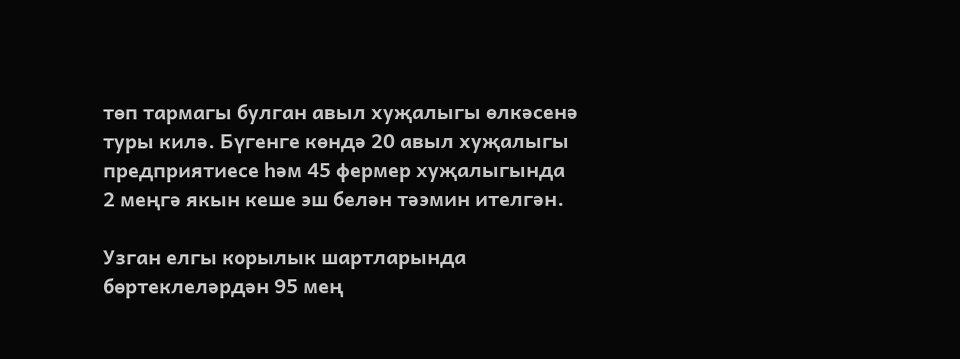төп тармагы булган авыл хуҗалыгы өлкәсенә туры килә. Бүгенге көндә 20 авыл хуҗалыгы предприятиесе һәм 45 фермер хуҗалыгында 2 меңгә якын кеше эш белән тәэмин ителгән.

Узган елгы корылык шартларында бөртеклеләрдән 95 мең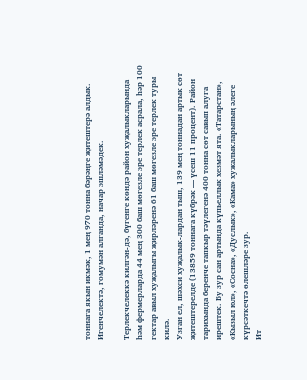тоннага якын икмәк, 1 мең 970 тонна бәрәңге җитештерә алдык. Игенчелектә, гомумән алганда, начар эшләмәдек.

Терлекчелеккә килгән-дә, бүгенге кѳндә район хуҗалыкларында һәм фермерларда 44 мең 300 баш мөгезле эре терлек асрала, һәр 100 гектар авыл хуҗалыгы җирләренә 61 баш мѳгезле эре терлек туры килә.
Узган ел, шәхси хуҗалык-лардан тыш, 139 мең тоннадан артык сөт җитештерелде (13859 тоннага күбрәк — үсеш 11 процент). Район тарихында беренче тапкыр тәүлегенә 400 тонна сөт савып алуга ирештек. Бу зур сан артында күпьеллык хезмәт ята. «Татарстан», «Кызыл юл», «Сосна», «Дуслык», «Кама» хужалыкларының әлеге күрсәткечтә өлешләре зур.
Ит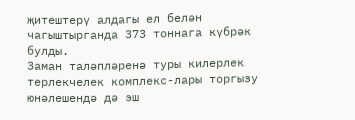җитештерү алдагы ел белән чагыштырганда 373 тоннага күбрәк булды.
Заман таләпләренә туры килерлек терлекчелек комплекс-лары торгызу юнәлешендә дә эш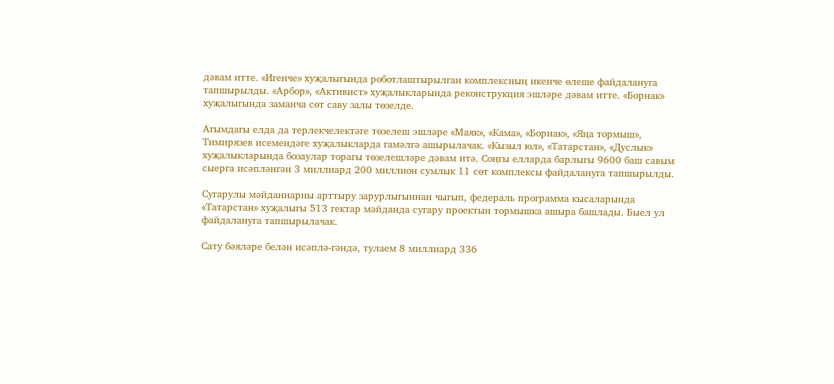дәвам итте. «Игенче» хуҗалыгында роботлаштырылган комплексның икенче өлеше файдалануга тапшырылды. «Арбор», «Активист» хуҗалыкларында реконструкция эшләре дәвам итте. «Борнак» хуҗалыгында заманча сөт саву залы төзелде.

Агымдагы елда да терлекчелектәге төзелеш эшләре «Маяк», «Кама», «Борнак», «Яңа тормыш», Тимирязев исемендәге хуҗалыкларда гамәлгә ашырылачак. «Кызыл юл», «Татарстан», «Дуслык» хуҗалыкларында бозаулар торагы төзелешләре дәвам итә. Соңгы елларда барлыгы 9600 баш савым сыерга исәпләнгән 3 миллиард 200 миллион сумлык 11 сөт комплексы файдалануга тапшырылды.

Сугарулы мәйданнарны арттыру зарурлыгыннан чыгып, федераль программа кысаларында «Татарстан» хуҗалыгы 513 гектар мәйданда сугару проектын тормышка ашыра башлады. Быел ул файдалануга тапшырылачак.

Сату бәяләре белән исәплә-гәндә, тулаем 8 миллиард 336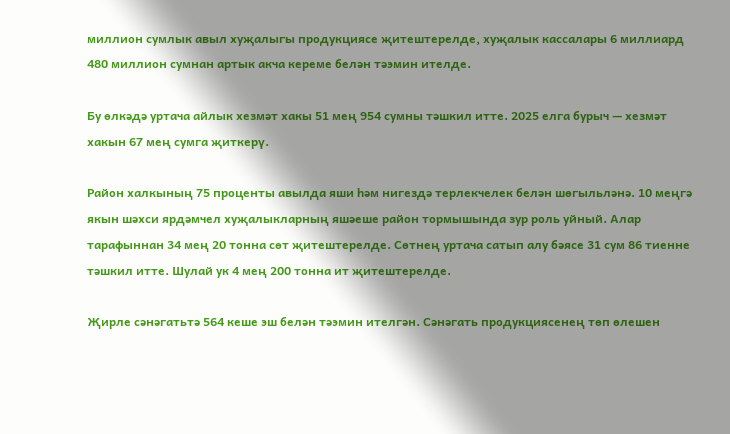миллион сумлык авыл хуҗалыгы продукциясе җитештерелде, хуҗалык кассалары 6 миллиард 480 миллион сумнан артык акча кереме белән тәэмин ителде.

Бу өлкәдә уртача айлык хезмәт хакы 51 мең 954 сумны тәшкил итте. 2025 елга бурыч — хезмәт хакын 67 мең сумга җиткерү.

Район халкының 75 проценты авылда яши һәм нигездә терлекчелек белән шѳгыльләнә. 10 меңгә якын шәхси ярдәмчел хуҗалыкларның яшәеше район тормышында зур роль уйный. Алар тарафыннан 34 мең 20 тонна сөт җитештерелде. Сөтнең уртача сатып алу бәясе 31 сум 86 тиенне тәшкил итте. Шулай ук 4 мең 200 тонна ит җитештерелде.

Җирле сәнәгатьтә 564 кеше эш белән тәэмин ителгән. Сәнәгать продукциясенең төп өлешен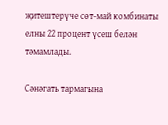җитештерүче сөт-май комбинаты елны 22 процент үсеш белән тәмамлады.

Сәнәгать тармагына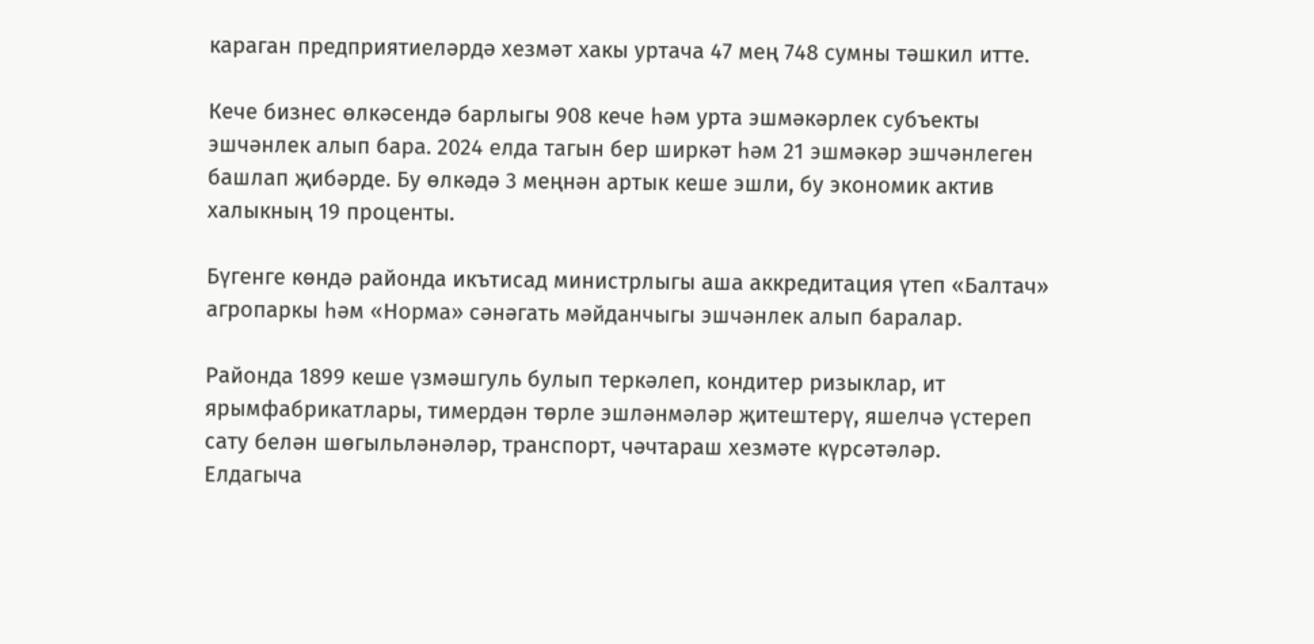караган предприятиеләрдә хезмәт хакы уртача 47 мең 748 сумны тәшкил итте.

Кече бизнес өлкәсендә барлыгы 908 кече һәм урта эшмәкәрлек субъекты эшчәнлек алып бара. 2024 елда тагын бер ширкәт һәм 21 эшмәкәр эшчәнлеген башлап җибәрде. Бу өлкәдә 3 меңнән артык кеше эшли, бу экономик актив халыкның 19 проценты.

Бүгенге көндә районда икътисад министрлыгы аша аккредитация үтеп «Балтач» агропаркы һәм «Норма» сәнәгать мәйданчыгы эшчәнлек алып баралар.

Районда 1899 кеше үзмәшгуль булып теркәлеп, кондитер ризыклар, ит ярымфабрикатлары, тимердән төрле эшләнмәләр җитештерү, яшелчә үстереп сату белән шөгыльләнәләр, транспорт, чәчтараш хезмәте күрсәтәләр.
Елдагыча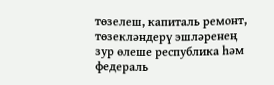төзелеш, капиталь ремонт, төзекләндерү эшләренең зур өлеше республика һәм федераль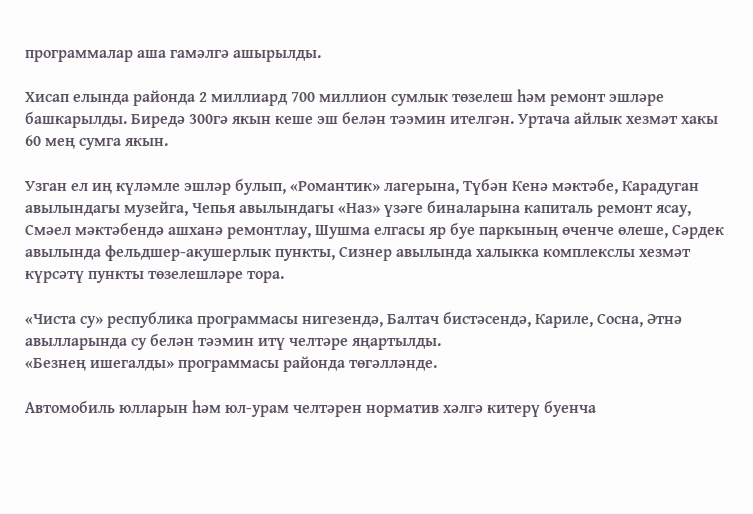программалар аша гамәлгә ашырылды.

Хисап елында районда 2 миллиард 700 миллион сумлык төзелеш һәм ремонт эшләре башкарылды. Биредә 300гә якын кеше эш белән тәэмин ителгән. Уртача айлык хезмәт хакы 60 мең сумга якын.

Узган ел иң күләмле эшләр булып, «Романтик» лагерына, Түбән Кенә мәктәбе, Карадуган авылындагы музейга, Чепья авылындагы «Наз» үзәге биналарына капиталь ремонт ясау, Смәел мәктәбендә ашханә ремонтлау, Шушма елгасы яр буе паркының өченче өлеше, Сәрдек авылында фельдшер-акушерлык пункты, Сизнер авылында халыкка комплекслы хезмәт күрсәтү пункты төзелешләре тора.

«Чиста су» республика программасы нигезендә, Балтач бистәсендә, Кариле, Сосна, Әтнә авылларында су белән тәэмин итү челтәре яңартылды.
«Безнең ишегалды» программасы районда төгәлләнде.

Автомобиль юлларын һәм юл-урам челтәрен норматив хәлгә китерү буенча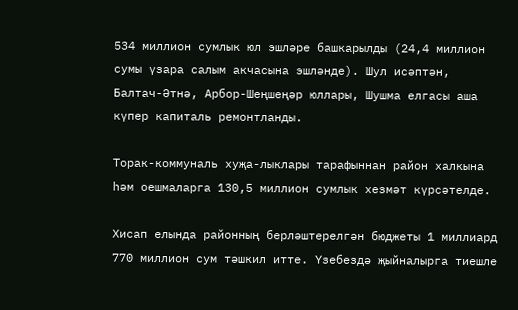534 миллион сумлык юл эшләре башкарылды (24,4 миллион сумы үзара салым акчасына эшләнде). Шул исәптән, Балтач-Әтнә, Арбор-Шеңшеңәр юллары, Шушма елгасы аша күпер капиталь ремонтланды.

Торак-коммуналь хуҗа-лыклары тарафыннан район халкына һәм оешмаларга 130,5 миллион сумлык хезмәт күрсәтелде.

Хисап елында районның берләштерелгән бюджеты 1 миллиард 770 миллион сум тәшкил итте. Үзебездә җыйналырга тиешле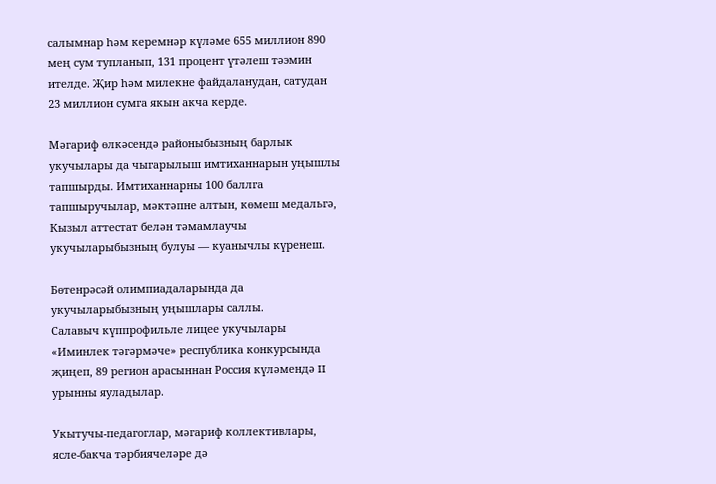салымнар һәм керемнәр күләме 655 миллион 890 мең сум тупланып, 131 процент үтәлеш тәэмин ителде. Җир һәм милекне файдаланудан, сатудан 23 миллион сумга якын акча керде.

Мәгариф өлкәсендә районыбызның барлык укучылары да чыгарылыш имтиханнарын уңышлы тапшырды. Имтиханнарны 100 баллга тапшыручылар, мәктәпне алтын, көмеш медальгә, Кызыл аттестат белән тәмамлаучы укучыларыбызның булуы — куанычлы күренеш.

Бөтенрәсәй олимпиадаларында да укучыларыбызның уңышлары саллы.
Салавыч күппрофильле лицее укучылары «Иминлек тәгәрмәче» республика конкурсында җиңеп, 89 регион арасыннан Россия күләмендә II урынны яуладылар.

Укытучы-педагоглар, мәгариф коллективлары, ясле-бакча тәрбиячеләре дә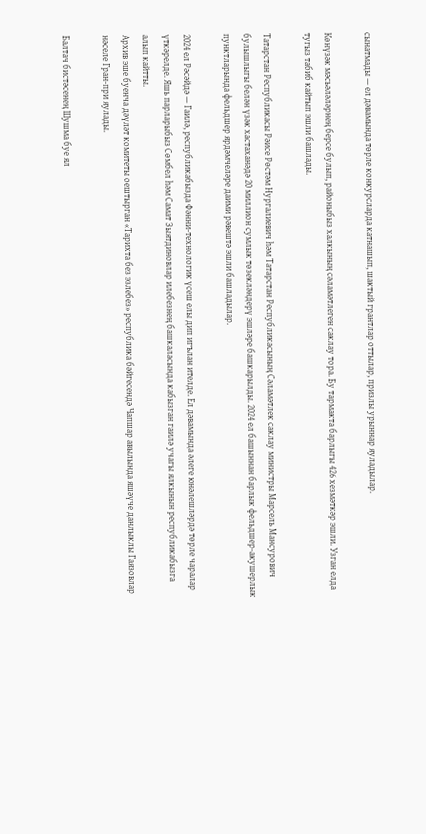сынатмады — ел дәвамында төрле конкурсларда катнашып, шактый грантлар оттылар, призлы урыннар яуладылар.

Көнүзәк мәсьәләләрнең берсе булып, районыбыз халкының сәламәтлеген саклау тора. Бу тармакта барлыгы 426 хезмәткәр эшли. Узган елда тугыз табиб кайтып эшли башлады.

Татарстан Республикасы Рәисе Рөстәм Нургалиевич һәм Татарстан Республикасының Сәламәтлек саклау министры Марсель Мансурович булышлыгы белән үзәк хастаханәдә 20 миллион сумлык төзекләндерү эшләре башкарылды. 2024 ел башыннан барлык фельдшер-акушерлык пунктларында фельдшер ярдәмчеләре даими рәвештә эшли башладылар.

2024 ел Рәсәйдә — Гаилә, республикабызда Фәнни-технологик үсеш елы дип игълан ителде. Ел дәвамында әлеге юнәлешләрдә төрле чаралар үткәрелде. Яшь парларыбыз Сөмбел һәм Самат Зыятдиновлар илебезнең башкаласында кабызган гаилә учагы ялкынын республикабызга алып кайтты.
Архив эше буенча дәүләт комитеты оештырган «Тарихта без эзлебез» республика бәйгесендә Чапшар авылында яшәүче данлыклы Гаязовлар нәселе Гран-при яулады.

Балтач бистәсенең Шушма буе ял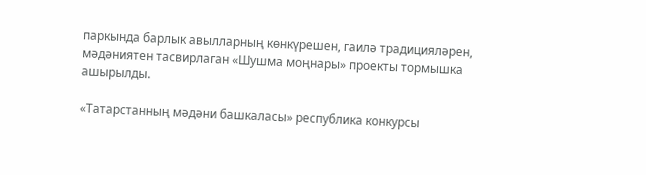паркында барлык авылларның көнкүрешен, гаилә традицияләрен, мәдәниятен тасвирлаган «Шушма моңнары» проекты тормышка ашырылды.

«Татарстанның мәдәни башкаласы» республика конкурсы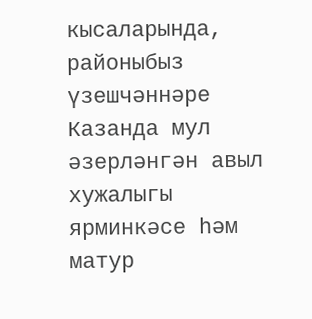кысаларында, районыбыз үзешчәннәре Казанда мул әзерләнгән авыл хужалыгы ярминкәсе һәм матур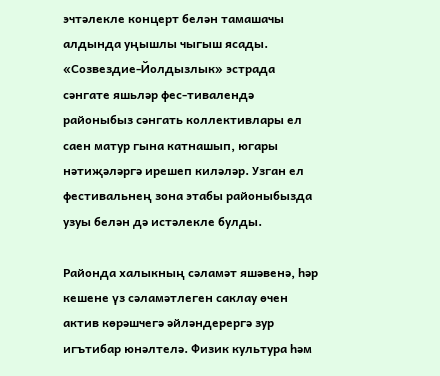эчтәлекле концерт белән тамашачы алдында уңышлы чыгыш ясады.
«Созвездие-Йолдызлык» эстрада сәнгате яшьләр фес-тивалендә районыбыз сәнгать коллективлары ел саен матур гына катнашып, югары нәтиҗәләргә ирешеп киләләр. Узган ел фестивальнең зона этабы районыбызда узуы белән дә истәлекле булды.

Районда халыкның сәламәт яшәвенә, һәр кешене үз сәламәтлеген саклау өчен актив көрәшчегә әйләндерергә зур игътибар юнәлтелә. Физик культура һәм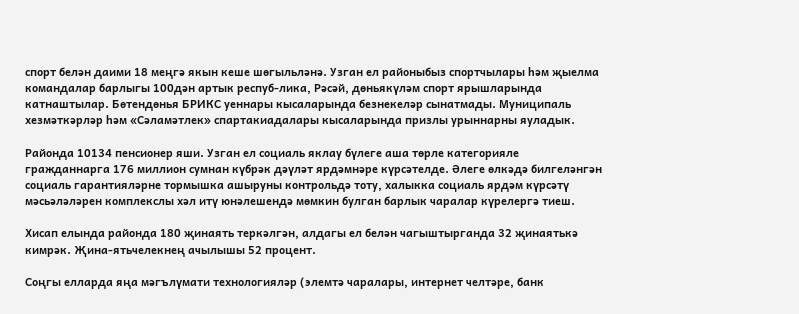спорт белән даими 18 меңгә якын кеше шөгыльләнә. Узган ел районыбыз спортчылары һәм җыелма командалар барлыгы 100дән артык респуб-лика, Рәсәй, дөньякүләм спорт ярышларында катнаштылар. Бөтендөнья БРИКС уеннары кысаларында безнекеләр сынатмады. Муниципаль хезмәткәрләр һәм «Сәламәтлек» спартакиадалары кысаларында призлы урыннарны яуладык.

Районда 10134 пенсионер яши. Узган ел социаль яклау бүлеге аша төрле категорияле гражданнарга 176 миллион сумнан күбрәк дәүләт ярдәмнәре күрсәтелде. Әлеге өлкәдә билгеләнгән социаль гарантияләрне тормышка ашыруны контрольдә тоту, халыкка социаль ярдәм күрсәтү мәсьәләләрен комплекслы хәл итү юнәлешендә мөмкин булган барлык чаралар күрелергә тиеш.

Хисап елында районда 180 җинаять теркәлгән, алдагы ел белән чагыштырганда 32 җинаятькә кимрәк. Җина-ятьчелекнең ачылышы 52 процент.

Соңгы елларда яңа мәгълүмати технологияләр (элемтә чаралары, интернет челтәре, банк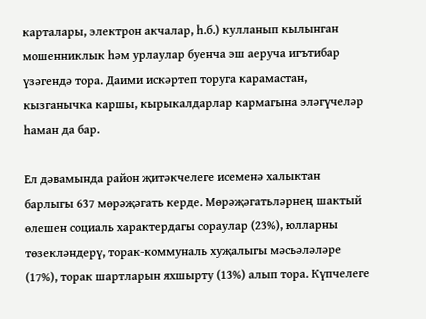карталары, электрон акчалар, һ.б.) кулланып кылынган мошенниклык һәм урлаулар буенча эш аеруча игътибар үзәгендә тора. Даими искәртеп торуга карамастан, кызганычка каршы, кырыкалдарлар кармагына эләгүчеләр һаман да бар.

Ел дәвамында район җитәкчелеге исеменә халыктан барлыгы 637 мөрәҗәгать керде. Мѳрәҗәгатьләрнең шактый өлешен социаль характердагы сораулар (23%), юлларны төзекләндерү, торак-коммуналь хуҗалыгы мәсьәләләре (17%), торак шартларын яхшырту (13%) алып тора. Күпчелеге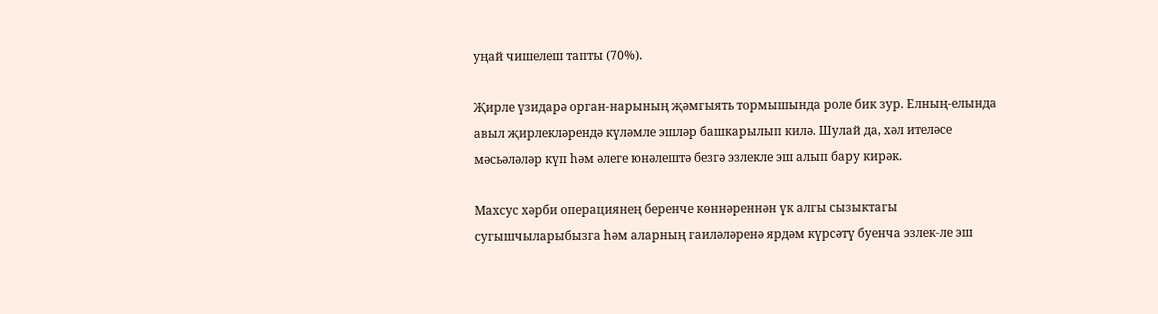уңай чишелеш тапты (70%).

Җирле үзидарә орган-нарының җәмгыять тормышында роле бик зур. Елның-елында авыл җирлекләрендә күләмле эшләр башкарылып килә. Шулай да, хәл ителәсе мәсьәләләр күп һәм әлеге юнәлештә безгә эзлекле эш алып бару кирәк.

Махсус хәрби операциянең беренче көннәреннән үк алгы сызыктагы сугышчыларыбызга һәм аларның гаиләләренә ярдәм күрсәтү буенча эзлек-ле эш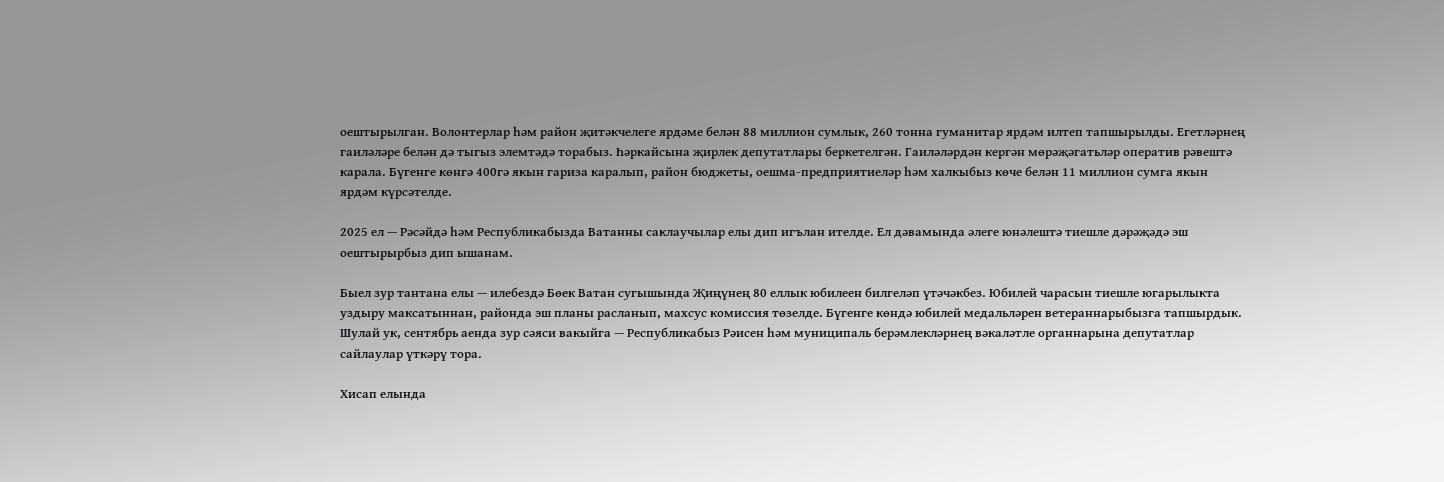оештырылган. Волонтерлар һәм район җитәкчелеге ярдәме белән 88 миллион сумлык, 260 тонна гуманитар ярдәм илтеп тапшырылды. Егетләрнең гаиләләре белән дә тыгыз элемтәдә торабыз. Һәркайсына җирлек депутатлары беркетелгән. Гаиләләрдән кергән мѳрәҗәгатьләр оператив рәвештә карала. Бүгенге кѳнгә 400гә якын гариза каралып, район бюджеты, оешма-предприятиеләр һәм халкыбыз кѳче белән 11 миллион сумга якын ярдәм күрсәтелде.

2025 ел — Рәсәйдә һәм Республикабызда Ватанны саклаучылар елы дип игълан ителде. Ел дәвамында әлеге юнәлештә тиешле дәрәҗәдә эш оештырырбыз дип ышанам.

Быел зур тантана елы — илебездә Бөек Ватан сугышында Җиңүнең 80 еллык юбилеен билгеләп үтәчәкбез. Юбилей чарасын тиешле югарылыкта уздыру максатыннан, районда эш планы расланып, махсус комиссия төзелде. Бүгенге көндә юбилей медальләрен ветераннарыбызга тапшырдык.
Шулай ук, сентябрь аенда зур сәяси вакыйга — Республикабыз Рәисен һәм муниципаль берәмлекләрнең вәкаләтле органнарына депутатлар сайлаулар үткәрү тора.

Хисап елында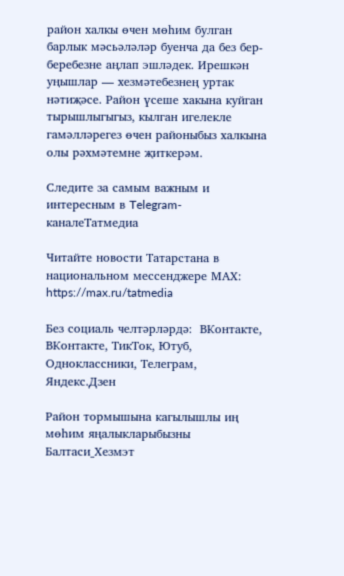район халкы өчен мөһим булган барлык мәсьәләләр буенча да без бер-беребезне аңлап эшләдек. Ирешкән уңышлар — хезмәтебезнең уртак нәтиҗәсе. Район үсеше хакына куйган тырышлыгыгыз, кылган игелекле гамәлләрегез өчен районыбыз халкына олы рәхмәтемне җиткерәм.

Следите за самым важным и интересным в Telegram-каналеТатмедиа

Читайте новости Татарстана в национальном мессенджере MАХ: https://max.ru/tatmedia

Без социаль челтәрләрдә:  ВКонтакте, ВКонтакте, ТикТок, Ютуб, Одноклассники, Телеграм, Яндекс.Дзен

Район тормышына кагылышлы иң мөһим яңалыкларыбызны Балтаси_Хезмэт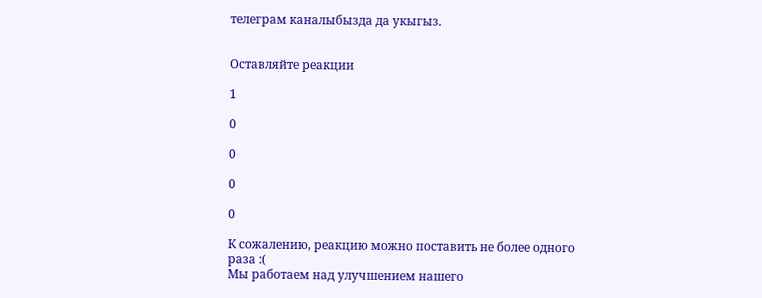телеграм каналыбызда да укыгыз.


Оставляйте реакции

1

0

0

0

0

К сожалению, реакцию можно поставить не более одного раза :(
Мы работаем над улучшением нашего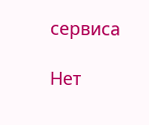сервиса

Нет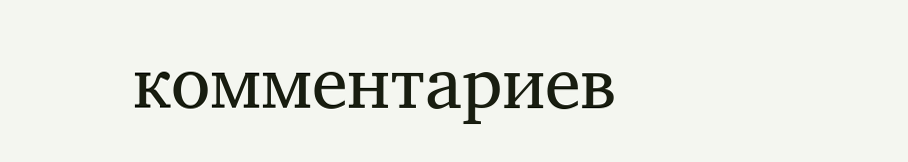комментариев